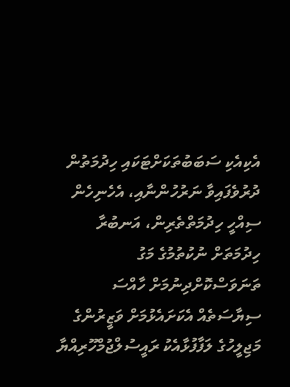އެކިއެކި ސަބަބުތަކަށްޓަކައި ހިދުމަތުން ދުރުވެފައިވާ ނަރުހުންނާއި، އެހެނިހެން ސިއްހީ ހިދުމަތްތެރިން، އަނބުރާ ހިދުމަތަށް ނުކުތުމުގެ މަގު ތަނަވަސްކޮށްދިނުމަށް ހާއްސަ ސިޔާސަތެއް އެކަށައެޅުމަށް ވަޒީރުންގެ މަޖިލީހުގެ ލަފާފުޅާއެކު ރައީސުލްޖުމްހޫރިއްޔާ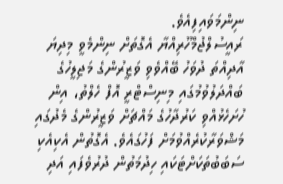ނިންމަވައިފިއެވެ.
ރައީސުލްޖުމްހޫރިއްޔާ އެގޮތަށް ނިންމެވީ މިދިޔަ އާދިއްތަ ދުވަހު ބޭއްވެވި ވަޒީރުންގެ މަޖިލީހުގެ ބައްދަލުވުމުގައި މިނިސްޓްރީ އޮފް ހެލްތު، އިން ހުށަހެޅުއްވި ކަރުދާހުގެ މައްޗަށް ވަޒީރުންގެ މެދުގައި މަޝްވަރާކުރެއްވުމަށް ފަހުގައެވެ. އެގޮތުން އެކިއެކި ސަބަބުތަކަށްޓަކައި ހިދުމަތުން ދުރުވެފައި އަދި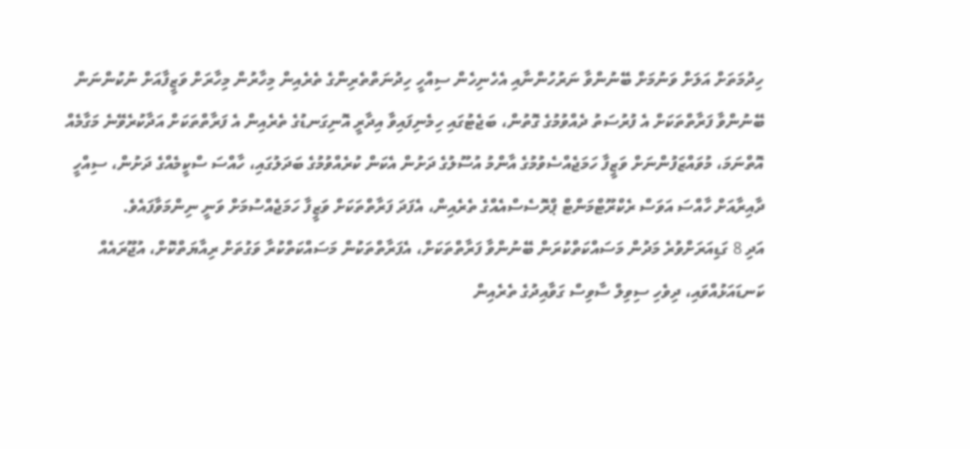ހިދުމަތަށް އަލަށް ވަނުމަށް ބޭނުންވާ ނަރުހުންނާއި އެހެނިހެން ސިއްހީ ހިދުނަތްތެރިންގެ ތެރެއިން މިހާރުން މިހާރަށް ވަޒީފާއަށް ނުކުންނަން ބޭނުންވާ ފަރާތްތަކަށް އެ ފުރުސަތު ދެއްވުމުގެ ގޮތުން، ބަޖެޓުގައި ހިމެނިފައިވާ އިދާރީ އޮނިގަނޑުގެ ތެރެއިން އެ ފަރާތްތަކަށް އަދާކުރެވޭނެ މަގާމެއް އޮތްނަމަ، މުވައްޒަފުންނަށް ވަޒީފާ ހަމަޖެއްސެވުމުގެ އާންމު އުސޫލުގެ ދަށުން އެކަން ކުރެއްވުމުގެ ބަދަލުގައި، ހާއްސަ ސްކީމެއްގެ ދަށުން، ސިއްހީ ދާއިރާއަށް ހާއްސަ އަވަސް ރެކްރޫޓްމަންޓް ޕްރޮސެސްއެއްގެ ތެރެއިން، އެފަދަ ފަރާތްތަކަށް ވަޒީފާ ހަމަޖެއްސުމަށް ވަނީ ނިންމަވާފައެވެ.
އަދި 8 ގަޑިއަރަށްވުރެ މަދުން މަސައްކަތްކުރަން ބޭނުންވާ ފަރާތްތަކަށް، އެފަރާތްތަކުން މަސައްކަތްކުރާ ވަގުތަށް ރިއާޔަތްކޮށް، އުޖޫރައެއް ކަނޑައަޅުއްވައި، ދިވެހި ސިވިލް ސާވިސް ގަވާއިދުގެ ތެރެއިން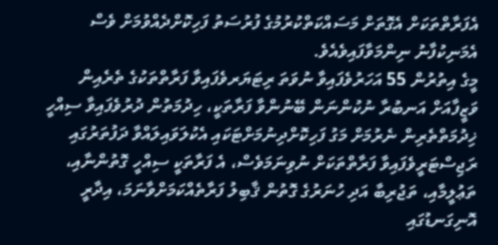އެފަރާތްތަކަށް އެގޮތަށް މަސައްކަތްކުރުމުގެ ފުރުސަތު ފަހިކޮށްދެއްވުމަށް ވެސް އެމަނިކުފާނު ނިންމަވާފައިވެއެވެ.
މީގެ އިތުރުން 55 އަހަރުވެފައިވާ ނުވަތަ ރިޓަޔަރވެފައިވާ ފަރާތްތަކުގެ ތެރެއިން ވަޒީފާއަށް އަނބުރާ ނުކުންނަން ބޭނުންވާ ފަރާތަކީ، ހިދުމަތުން ދުރުވެފައިވާ ސިއްހީ ޚިދުމަތްތެރިން ނެރުމަށް މަގު ފަހިކޮށްދިނުމަށްޓަކައި އެކުލަވައިލައްވާ ދަފުތަރުގައި ރަޖިސްޓަރީވެފައިވާ ފަރާތްތަކަށް ނުވިނަމަވެސް، އެ ފަރާތަކީ ސިއްހީ ގޮތުންނާއި، ތަޢުލީމާއި، ތަޖުރިބާ އަދި ހުނަރުގެ ގޮތުން ޤާބިލު ފަރާތެއްކަމަށްވާނަމަ، އިދާރީ އޮނިގަނޑުގައި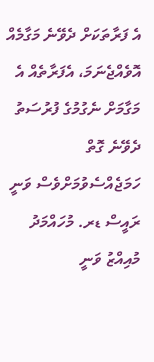އެ ފަރާތަކަށް ދެވޭނެ މަގާމެއް އޮވެއްޖެނަމަ، އެފަރާތެއް އެ މަގާމަށް ނެގުމުގެ ފުރުސަތު ދެވޭނެ ގޮތް ހަމަޖެއްސެވުމަށްވެސް ވަނީ ރައީސް ޑރ. މުހައްމަދު މުއިއްޒު ވަނީ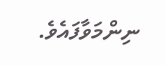ނިންމަވާފައެވެ.